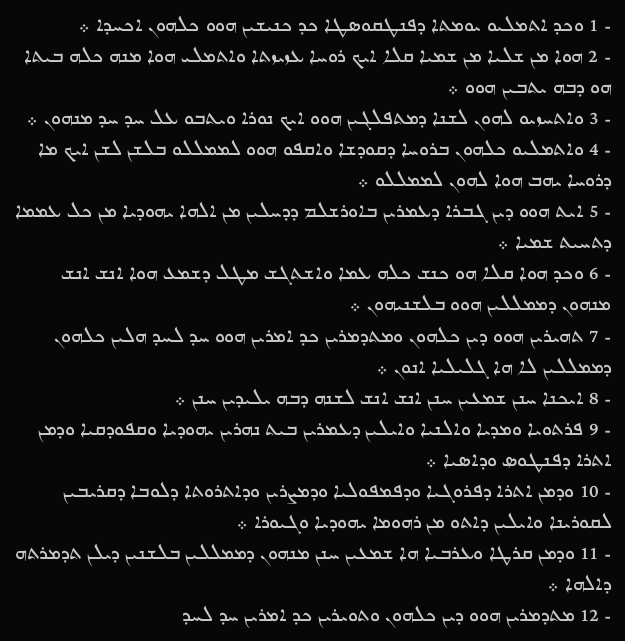- 1 ܘܟܕ ܐܬܡܠܝܘ ܝܘܡܬܐ ܕܦܢܛܩܘܤܛܐ ܟܕ ܟܢܝܫܝܢ ܗܘܘ ܟܠܗܘܢ ܐܟܚܕܐ ܀
- 2 ܗܘܐ ܡܢ ܫܠܝܐ ܡܢ ܫܡܝܐ ܩܠܐ ܐܝܟ ܪܘܚܐ ܥܙܝܙܬܐ ܘܐܬܡܠܝ ܗܘܐ ܡܢܗ ܟܠܗ ܒܝܬܐ ܗܘ ܕܒܗ ܝܬܒܝܢ ܗܘܘ ܀
- 3 ܘܐܬܚܙܝܘ ܠܗܘܢ ܠܫܢܐ ܕܡܬܦܠܓܝܢ ܗܘܘ ܐܝܟ ܢܘܪܐ ܘܝܬܒܘ ܥܠ ܚܕ ܚܕ ܡܢܗܘܢ ܀
- 4 ܘܐܬܡܠܝܘ ܟܠܗܘܢ ܒܪܘܚܐ ܕܩܘܕܫܐ ܘܐܩܦܘ ܗܘܘ ܠܡܡܠܠܘ ܒܠܫܢ ܠܫܢ ܐܝܟ ܡܐ ܕܪܘܚܐ ܝܗܒ ܗܘܐ ܠܗܘܢ ܠܡܡܠܠܘ ܀
- 5 ܐܝܬ ܗܘܘ ܕܝܢ ܓܒܪܐ ܕܥܡܪܝܢ ܒܐܘܪܫܠܡ ܕܕܚܠܝܢ ܡܢ ܐܠܗܐ ܝܗܘܕܝܐ ܡܢ ܟܠ ܥܡܡܐ ܕܬܚܝܬ ܫܡܝܐ ܀
- 6 ܘܟܕ ܗܘܐ ܩܠܐ ܗܘ ܟܢܫ ܟܠܗ ܥܡܐ ܘܐܫܬܓܫ ܡܛܠ ܕܫܡܥ ܗܘܐ ܐܢܫ ܐܢܫ ܡܢܗܘܢ ܕܡܡܠܠܝܢ ܗܘܘ ܒܠܫܢܝܗܘܢ ܀
- 7 ܬܗܝܪܝܢ ܗܘܘ ܕܝܢ ܟܠܗܘܢ ܘܡܬܕܡܪܝܢ ܟܕ ܐܡܪܝܢ ܗܘܘ ܚܕ ܠܚܕ ܗܠܝܢ ܟܠܗܘܢ ܕܡܡܠܠܝܢ ܠܐ ܗܐ ܓܠܝܠܝܐ ܐܢܘܢ ܀
- 8 ܐܝܟܢܐ ܚܢܢ ܫܡܥܝܢ ܚܢܢ ܐܢܫ ܐܢܫ ܠܫܢܗ ܕܒܗ ܝܠܝܕܝܢ ܚܢܢ ܀
- 9 ܦܪܬܘܝܐ ܘܡܕܝܐ ܘܐܠܢܝܐ ܘܐܝܠܝܢ ܕܥܡܪܝܢ ܒܝܬ ܢܗܪܝܢ ܝܗܘܕܝܐ ܘܩܦܘܕܩܝܐ ܘܕܡܢ ܐܬܪܐ ܕܦܢܛܘܤ ܘܕܐܤܝܐ ܀
- 10 ܘܕܡܢ ܐܬܪܐ ܕܦܪܘܓܝܐ ܘܕܦܡܦܘܠܝܐ ܘܕܡܨܪܝܢ ܘܕܐܬܪܘܬܐ ܕܠܘܒܐ ܕܩܪܝܒܝܢ ܠܩܘܪܝܢܐ ܘܐܝܠܝܢ ܕܐܬܘ ܡܢ ܪܗܘܡܐ ܝܗܘܕܝܐ ܘܓܝܘܪܐ ܀
- 11 ܘܕܡܢ ܩܪܛܐ ܘܥܪܒܝܐ ܗܐ ܫܡܥܝܢ ܚܢܢ ܡܢܗܘܢ ܕܡܡܠܠܝܢ ܒܠܫܢܝܢ ܕܝܠܢ ܬܕܡܪܬܗ ܕܐܠܗܐ ܀
- 12 ܡܬܕܡܪܝܢ ܗܘܘ ܕܝܢ ܟܠܗܘܢ ܘܬܘܝܪܝܢ ܟܕ ܐܡܪܝܢ ܚܕ ܠܚܕ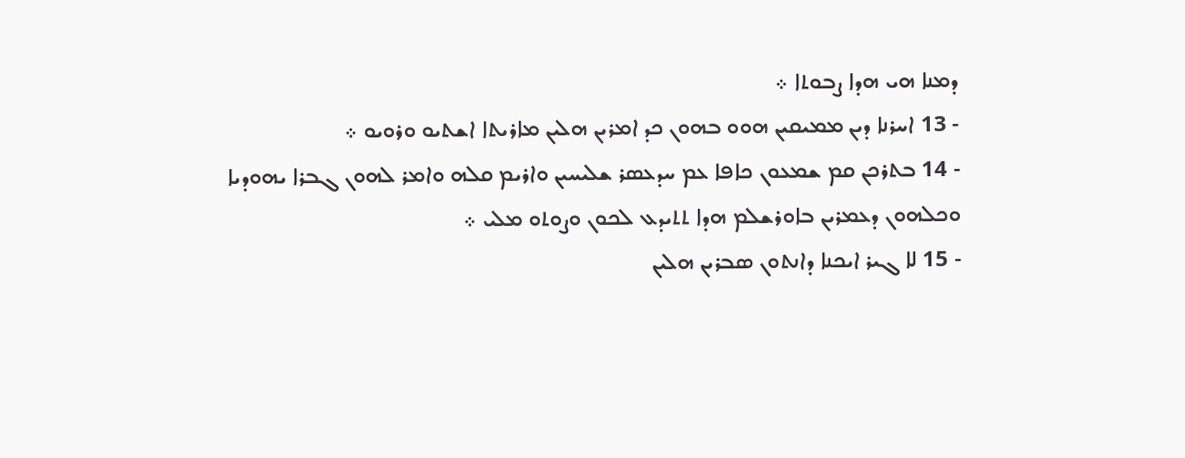ܕܡܢܐ ܗܝ ܗܕܐ ܨܒܘܬܐ ܀
- 13 ܐܚܪܢܐ ܕܝܢ ܡܡܝܩܝܢ ܗܘܘ ܒܗܘܢ ܟܕ ܐܡܪܝܢ ܗܠܝܢ ܡܐܪܝܬܐ ܐܫܬܝܘ ܘܪܘܝܘ ܀
- 14 ܒܬܪܟܢ ܩܡ ܫܡܥܘܢ ܟܐܦܐ ܥܡ ܚܕܥܤܪ ܫܠܝܚܝܢ ܘܐܪܝܡ ܩܠܗ ܘܐܡܪ ܠܗܘܢ ܓܒܪܐ ܝܗܘܕܝܐ ܘܟܠܗܘܢ ܕܥܡܪܝܢ ܒܐܘܪܫܠܡ ܗܕܐ ܬܬܝܕܥ ܠܟܘܢ ܘܨܘܬܘ ܡܠܝ ܀
- 15 ܠܐ ܓܝܪ ܐܝܟܢܐ ܕܐܢܬܘܢ ܤܒܪܝܢ ܗܠܝܢ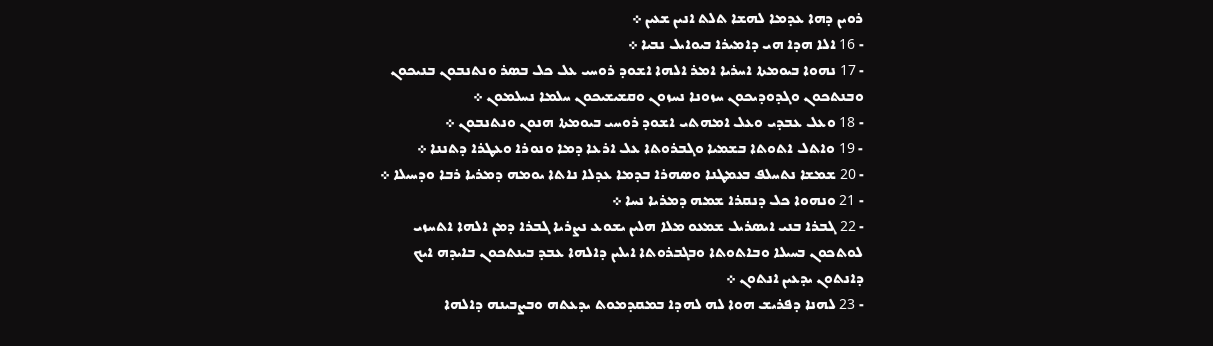ܪܘܝܢ ܕܗܐ ܥܕܡܐ ܠܗܫܐ ܬܠܬ ܐܢܝܢ ܫܥܝܢ ܀
- 16 ܐܠܐ ܗܕܐ ܗܝ ܕܐܡܝܪܐ ܒܝܘܐܝܠ ܢܒܝܐ ܀
- 17 ܢܗܘܐ ܒܝܘܡܬܐ ܐܚܪܝܐ ܐܡܪ ܐܠܗܐ ܐܫܘܕ ܪܘܚܝ ܥܠ ܟܠ ܒܤܪ ܘܢܬܢܒܘܢ ܒܢܝܟܘܢ ܘܒܢܬܟܘܢ ܘܓܕܘܕܝܟܘܢ ܚܙܘܢܐ ܢܚܙܘܢ ܘܩܫܝܫܝܟܘܢ ܚܠܡܐ ܢܚܠܡܘܢ ܀
- 18 ܘܥܠ ܥܒܕܝ ܘܥܠ ܐܡܗܬܝ ܐܫܘܕ ܪܘܚܝ ܒܝܘܡܬܐ ܗܢܘܢ ܘܢܬܢܒܘܢ ܀
- 19 ܘܐܬܠ ܐܬܘܬܐ ܒܫܡܝܐ ܘܓܒܪܘܬܐ ܥܠ ܐܪܥܐ ܕܡܐ ܘܢܘܪܐ ܘܥܛܪܐ ܕܬܢܢܐ ܀
- 20 ܫܡܫܐ ܢܬܚܠܦ ܒܥܡܛܢܐ ܘܤܗܪܐ ܒܕܡܐ ܥܕܠܐ ܢܐܬܐ ܝܘܡܗ ܕܡܪܝܐ ܪܒܐ ܘܕܚܝܠܐ ܀
- 21 ܘܢܗܘܐ ܟܠ ܕܢܩܪܐ ܫܡܗ ܕܡܪܝܐ ܢܚܐ ܀
- 22 ܓܒܪܐ ܒܢܝ ܐܝܤܪܝܠ ܫܡܥܘ ܡܠܐ ܗܠܝܢ ܝܫܘܥ ܢܨܪܝܐ ܓܒܪܐ ܕܡܢ ܐܠܗܐ ܐܬܚܙܝ ܠܘܬܟܘܢ ܒܚܝܠܐ ܘܒܐܬܘܬܐ ܘܒܓܒܪܘܬܐ ܐܝܠܝܢ ܕܐܠܗܐ ܥܒܕ ܒܝܢܬܟܘܢ ܒܐܝܕܗ ܐܝܟ ܕܐܢܬܘܢ ܝܕܥܝܢ ܐܢܬܘܢ ܀
- 23 ܠܗܢܐ ܕܦܪܝܫ ܗܘܐ ܠܗ ܠܗܕܐ ܒܡܩܕܡܘܬ ܝܕܥܬܗ ܘܒܨܒܝܢܗ ܕܐܠܗܐ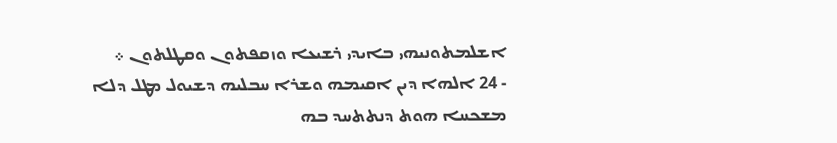ܐܫܠܡܬܘܢܝܗܝ ܒܐܝܕܝ ܪܫܝܥܐ ܘܙܩܦܬܘܢ ܘܩܛܠܬܘܢ ܀
- 24 ܐܠܗܐ ܕܝܢ ܐܩܝܡܗ ܘܫܪܐ ܚܒܠܝܗ ܕܫܝܘܠ ܡܛܠ ܕܠܐ ܡܫܟܚܐ ܗܘܬ ܕܢܬܬܚܕ ܒܗ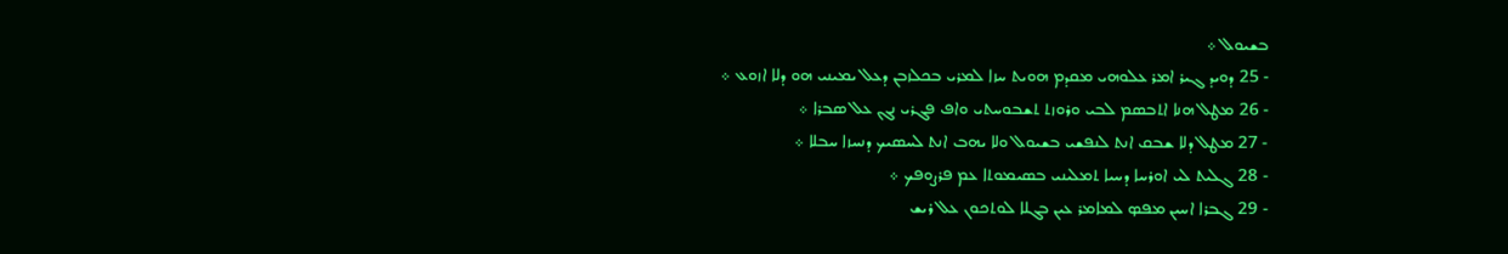ܒܫܝܘܠ ܀
- 25 ܕܘܝܕ ܓܝܪ ܐܡܪ ܥܠܘܗܝ ܡܩܕܡ ܗܘܝܬ ܚܙܐ ܠܡܪܝ ܒܟܠܙܒܢ ܕܥܠ ܝܡܝܢܝ ܗܘ ܕܠܐ ܐܙܘܥ ܀
- 26 ܡܛܠ ܗܢܐ ܐܬܒܤܡ ܠܒܝ ܘܪܘܙܬ ܬܫܒܘܚܬܝ ܘܐܦ ܦܓܪܝ ܢܓܢ ܥܠ ܤܒܪܐ ܀
- 27 ܡܛܠ ܕܠܐ ܫܒܩ ܐܢܬ ܠܢܦܫܝ ܒܫܝܘܠ ܘܠܐ ܝܗܒ ܐܢܬ ܠܚܤܝܟ ܕܢܚܙܐ ܚܒܠܐ ܀
- 28 ܓܠܝܬ ܠܝ ܐܘܪܚܐ ܕܚܝܐ ܬܡܠܝܢܝ ܒܤܝܡܘܬܐ ܥܡ ܦܪܨܘܦܟ ܀
- 29 ܓܒܪܐ ܐܚܝܢ ܡܦܤ ܠܡܐܡܪ ܥܝܢ ܒܓܠܐ ܠܘܬܟܘܢ ܥܠ ܪܝܫ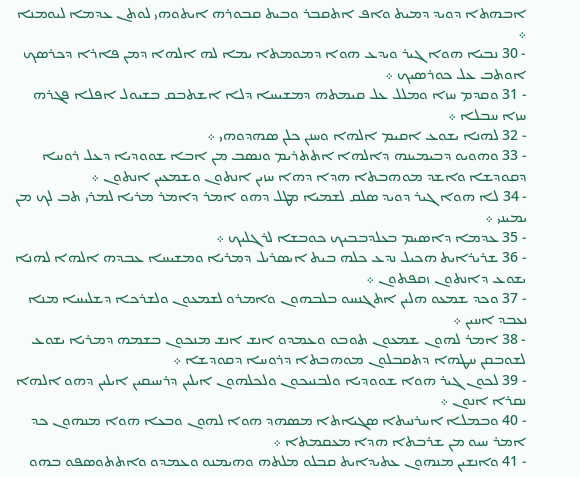ܐܒܗܬܐ ܕܘܝܕ ܕܡܝܬ ܘܐܦ ܐܬܩܒܪ ܘܒܝܬ ܩܒܘܪܗ ܐܝܬܘܗܝ ܠܘܬܢ ܥܕܡܐ ܠܝܘܡܢܐ ܀
- 30 ܢܒܝܐ ܗܘܐ ܓܝܪ ܘܝܕܥ ܗܘܐ ܕܡܘܡܬܐ ܝܡܐ ܠܗ ܐܠܗܐ ܕܡܢ ܦܐܪܐ ܕܟܪܤܟ ܐܘܬܒ ܥܠ ܟܘܪܤܝܟ ܀
- 31 ܘܩܕܡ ܚܙܐ ܘܡܠܠ ܥܠ ܩܝܡܬܗ ܕܡܫܝܚܐ ܕܠܐ ܐܫܬܒܩ ܒܫܝܘܠ ܐܦܠܐ ܦܓܪܗ ܚܙܐ ܚܒܠܐ ܀
- 32 ܠܗܢܐ ܝܫܘܥ ܐܩܝܡ ܐܠܗܐ ܘܚܢܢ ܟܠܢ ܤܗܕܘܗܝ ܀
- 33 ܘܗܘܝܘ ܕܒܝܡܝܢܗ ܕܐܠܗܐ ܐܬܬܪܝܡ ܘܢܤܒ ܡܢ ܐܒܐ ܫܘܘܕܝܐ ܕܥܠ ܪܘܚܐ ܕܩܘܕܫܐ ܘܐܫܕ ܡܘܗܒܬܐ ܗܕܐ ܕܗܐ ܚܙܝܢ ܐܢܬܘܢ ܘܫܡܥܝܢ ܐܢܬܘܢ ܀
- 34 ܠܐ ܗܘܐ ܓܝܪ ܕܘܝܕ ܤܠܩ ܠܫܡܝܐ ܡܛܠ ܕܗܘ ܐܡܪ ܕܐܡܪ ܡܪܝܐ ܠܡܪܝ ܬܒ ܠܟ ܡܢ ܝܡܝܢܝ ܀
- 35 ܥܕܡܐ ܕܐܤܝܡ ܒܥܠܕܒܒܝܟ ܟܘܒܫܐ ܠܪܓܠܝܟ ܀
- 36 ܫܪܝܪܐܝܬ ܗܟܝܠ ܢܕܥ ܟܠܗ ܒܝܬ ܐܝܤܪܝܠ ܕܡܪܝܐ ܘܡܫܝܚܐ ܥܒܕܗ ܐܠܗܐ ܠܗܢܐ ܝܫܘܥ ܕܐܢܬܘܢ ܙܩܦܬܘܢ ܀
- 37 ܘܟܕ ܫܡܥܘ ܗܠܝܢ ܐܬܓܢܚܘ ܒܠܒܗܘܢ ܘܐܡܪܘ ܠܫܡܥܘܢ ܘܠܫܪܟܐ ܕܫܠܝܚܐ ܡܢܐ ܢܥܒܕ ܐܚܝܢ ܀
- 38 ܐܡܪ ܠܗܘܢ ܫܡܥܘܢ ܬܘܒܘ ܘܥܡܕܘ ܐܢܫ ܐܢܫ ܡܢܟܘܢ ܒܫܡܗ ܕܡܪܝܐ ܝܫܘܥ ܠܫܘܒܩܢ ܚܛܗܐ ܕܬܩܒܠܘܢ ܡܘܗܒܬܐ ܕܪܘܚܐ ܕܩܘܕܫܐ ܀
- 39 ܠܟܘܢ ܓܝܪ ܗܘܐ ܫܘܘܕܝܐ ܘܠܒܢܝܟܘܢ ܘܠܟܠܗܘܢ ܐܝܠܝܢ ܕܪܚܝܩܝܢ ܐܝܠܝܢ ܕܗܘ ܐܠܗܐ ܢܩܪܐ ܐܢܘܢ ܀
- 40 ܘܒܡܠܐ ܐܚܪܢܝܬܐ ܤܓܝܐܬܐ ܡܤܗܕ ܗܘܐ ܠܗܘܢ ܘܒܥܐ ܗܘܐ ܡܢܗܘܢ ܟܕ ܐܡܪ ܚܝܘ ܡܢ ܫܪܒܬܐ ܗܕܐ ܡܥܩܡܬܐ ܀
- 41 ܘܐܢܫܝܢ ܡܢܗܘܢ ܥܬܝܕܐܝܬ ܩܒܠܘ ܡܠܬܗ ܘܗܝܡܢܘ ܘܥܡܕܘ ܘܐܬܬܘܤܦܘ ܒܗܘ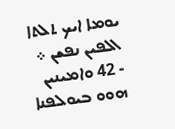ܝܘܡܐ ܐܝܟ ܬܠܬܐ ܐܠܦܝܢ ܢܦܫܢ ܀
- 42 ܘܐܡܝܢܝܢ ܗܘܘ ܒܝܘܠܦܢܐ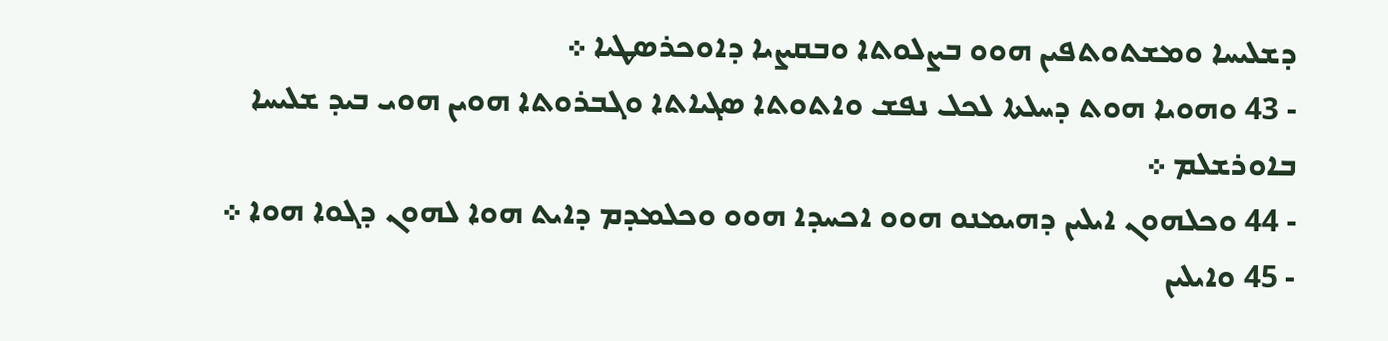ܕܫܠܝܚܐ ܘܡܫܬܘܬܦܝܢ ܗܘܘ ܒܨܠܘܬܐ ܘܒܩܨܝܐ ܕܐܘܟܪܤܛܝܐ ܀
- 43 ܘܗܘܝܐ ܗܘܬ ܕܚܠܬܐ ܠܟܠ ܢܦܫ ܘܐܬܘܬܐ ܤܓܝܐܬܐ ܘܓܒܪܘܬܐ ܗܘܝܢ ܗܘܝ ܒܝܕ ܫܠܝܚܐ ܒܐܘܪܫܠܡ ܀
- 44 ܘܟܠܗܘܢ ܐܝܠܝܢ ܕܗܝܡܢܘ ܗܘܘ ܐܟܚܕܐ ܗܘܘ ܘܟܠܡܕܡ ܕܐܝܬ ܗܘܐ ܠܗܘܢ ܕܓܘܐ ܗܘܐ ܀
- 45 ܘܐܝܠܝܢ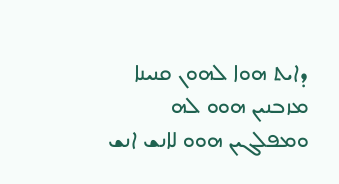ܕܐܝܬ ܗܘܐ ܠܗܘܢ ܩܢܝܢܐ ܡܙܒܢܝܢ ܗܘܘ ܠܗ ܘܡܦܠܓܝܢ ܗܘܘ ܠܐܢܫ ܐܢܫ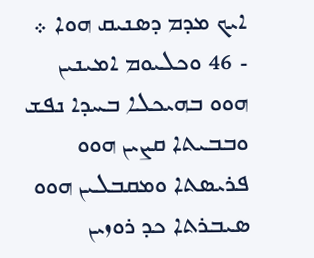ܐܝܟ ܡܕܡ ܕܤܢܝܩ ܗܘܐ ܀
- 46 ܘܟܠܝܘܡ ܐܡܝܢܝܢ ܗܘܘ ܒܗܝܟܠܐ ܒܚܕܐ ܢܦܫ ܘܒܒܝܬܐ ܩܨܝܢ ܗܘܘ ܦܪܝܤܬܐ ܘܡܩܒܠܝܢ ܗܘܘ ܤܝܒܪܬܐ ܟܕ ܪܘܙܝܢ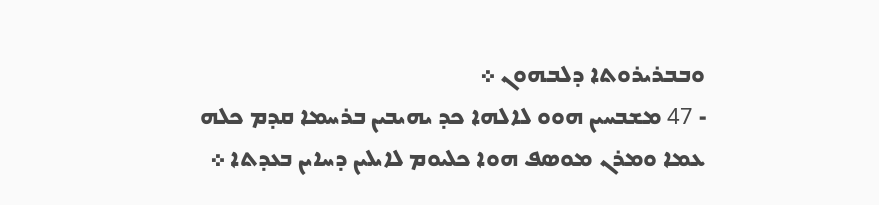ܘܒܒܪܝܪܘܬܐ ܕܠܒܗܘܢ ܀
- 47 ܡܫܒܚܝܢ ܗܘܘ ܠܐܠܗܐ ܟܕ ܝܗܝܒܝܢ ܒܪܚܡܐ ܩܕܡ ܟܠܗ ܥܡܐ ܘܡܪܢ ܡܘܤܦ ܗܘܐ ܟܠܝܘܡ ܠܐܝܠܝܢ ܕܚܐܝܢ ܒܥܕܬܐ ܀